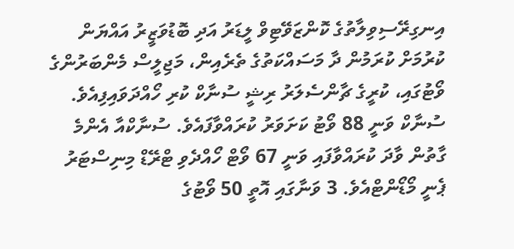އިނގިރޭސިވިލާތުގެ ކޮންޒަވޭޓިވް ލީޑަރު އަދި ބޮޑުވަޒީރު އައްޔަން ކުރުމަށް ކުރަމުން ދާ މަސައްކަތުގެ ތެރެއިން، މަޖިލީސް މެންބަރުންގެ ވޯޓުގައި، ކުރީގެ ޗާންސެލަރު ރިޝީ ސުނާކް ކުރި ހޯއްދަވައިފިއެވެ.
ސުނާކް ވަނީ 88 ވޯޓު ކަށަވަރު ކުރައްވާފައެވެ. ސުނާކްއާ އެންމެ ގާތުން ވާދަ ކުރައްވާފައި ވަނީ 67 ވޯޓް ހޯއްދެވި ޓްރޭޑް މިނިސްޓަރު ޕެނީ މޯޑޯންޓްއެވެ. 3 ވަނާގައި އޮތީ 50 ވޯޓުގެ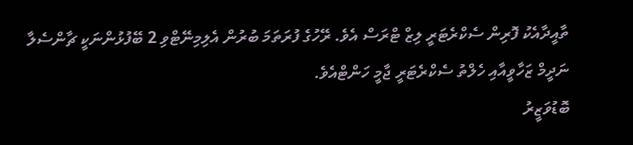ތާއީދާއެކު ފޮރިން ސެކްރެޓަރީ ލިޒް ޓްރަސް އެވެ. ރޭހުގެ ފުރަތަމަ ބުރުން އެލިމިނޭޓްވި 2 ބޭފުޅުންނަކީ ޗާންސެލާ ނަދީމް ޒަހާވީއާއި ހެލްތު ސެކްރެޓަރީ ޖާމީ ހަންޓްއެވެ.
ބޮޑުވަޒީރު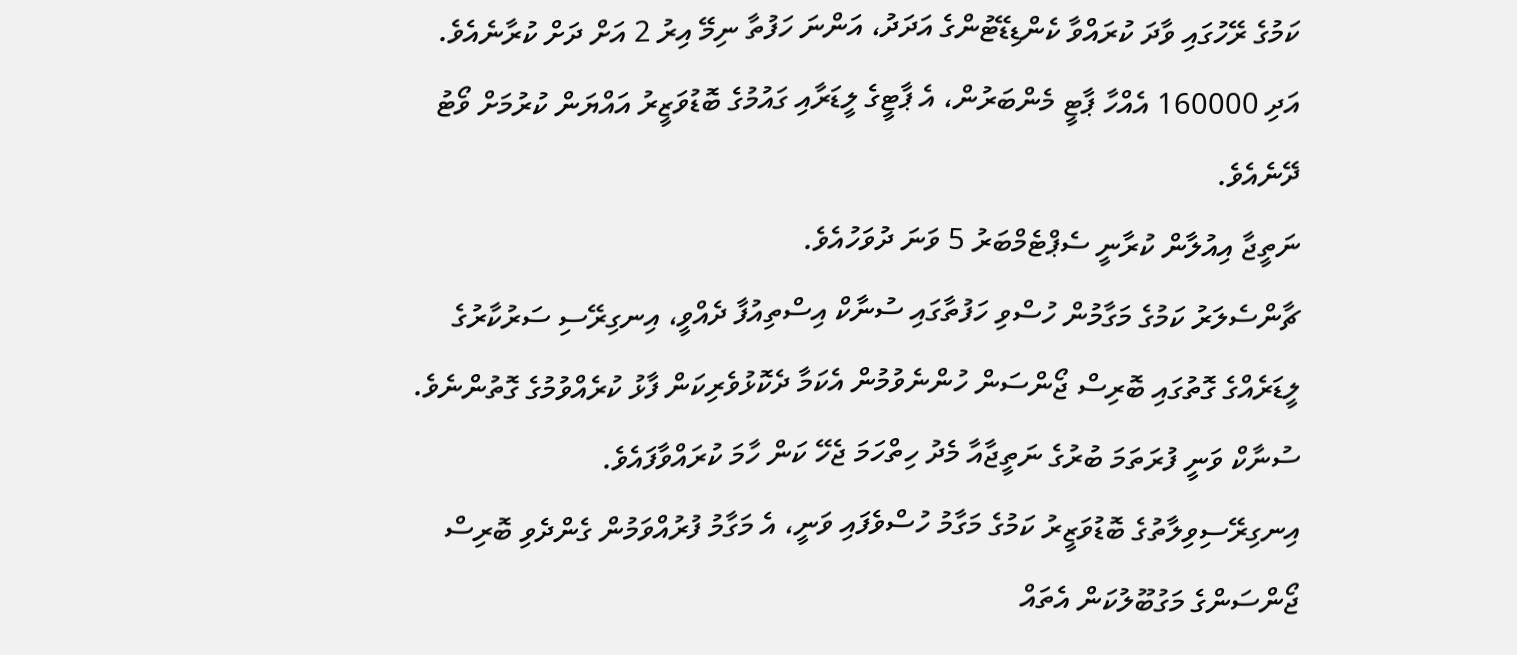ކަމުގެ ރޭހުގައި ވާދަ ކުރައްވާ ކެންޑިޑޭޓުންގެ އަދަދު، އަންނަ ހަފުތާ ނިމޭ އިރު 2 އަށް ދަށް ކުރާނެއެވެ. އަދި 160000 އެއްހާ ޕާޓީ މެންބަރުން، އެ ޕާޓީގެ ލީޑަރާއި ގައުމުގެ ބޮޑުވަޒީރު އައްޔަން ކުރުމަށް ވޯޓު ދޭނެއެވެ.
ނަތީޖާ އިއުލާން ކުރާނީ ސެޕްޓެމްބަރު 5 ވަނަ ދުވަހުއެވެ.
ޗާންސެލަރު ކަމުގެ މަގާމުން ހުސްވި ހަފުތާގައި ސުނާކް އިސްތިއުފާ ދެއްވީ، އިނގިރޭސި ސަރުކާރުގެ ލީޑަރެއްގެ ގޮތުގައި ބޮރިސް ޖޯންސަން ހުންނެވުމުން އެކަމާ ދެކޮޅުވެރިކަން ފާޅު ކުރެއްވުމުގެ ގޮތުންނެވެ. ސުނާކް ވަނީ ފުރަތަމަ ބުރުގެ ނަތީޖާއާ މެދު ހިތްހަމަ ޖެހޭ ކަން ހާމަ ކުރައްވާފައެވެ.
އިނގިރޭސިވިލާތުގެ ބޮޑުވަޒީރު ކަމުގެ މަގާމު ހުސްވެފައި ވަނީ، އެ މަގާމު ފުރުއްވަމުން ގެންދެވި ބޮރިސް ޖޯންސަންގެ މަގުބޫލުކަން އެތައް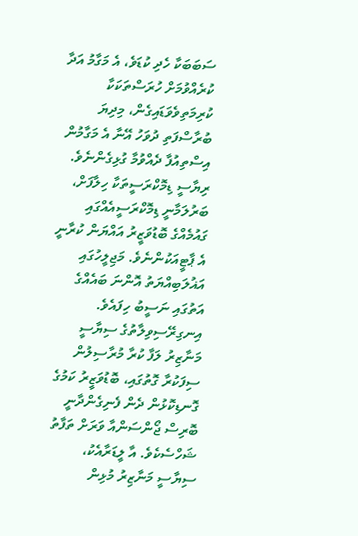ސަބަބަކާ ހެދި ކުޑަވެ، އެ މަގާމު އަދާ ކުރެއްވުމަށް ހުރަސްތަކަކާ ކުރިމަތިވެވަޑައިގެން، މިދިޔަ ބުރާސްފަތި ދުވަހު އޭނާ އެ މަގާމުން އިސްތިއުފާ ދެއްވުމާ ގުޅިގެންނެވެ.
ރިޔާސީ ޑިމޮކްރަސީތަކާ ހިލާފަށް، ބަރުލަމާނީ ޑިމޮކްރަސީއެއްގައި ގައުމެއްގެ ބޮޑުވަޒީރު އައްޔަން ކުރާނީ އެ ޕާޓީއަކުންނެވެ. މަޖިލީހުގައި އަޣުލަބިއްޔަތު އޮންނަ ބައެއްގެ އަތުގައި ނަސީބު ހިފައެވެ.
އިނގިރޭސިވިލާތުގެ ސިޔާސީ މަނާޒިރު ލަފާ ކުރާ މުރާސިލުން ސިފަކުރާ ގޮތުގައި، ބޮޑުވަޒީރު ކަމުގެ ގޮނޑިކޮޅުން ދެން ފެނިގެންދާނީ ބޮރިސް ޖޯންސަންއާ ވަރަށް ތަފާތު ޝަހްސެކެވެ. އާ ލީޑަރާއެކު، ސިޔާސީ މަނާޒިރު މުޅިން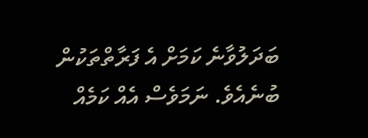ބަދަލުވާނެ ކަމަށް އެ ފަރާތްތަކުން ބުނެއެވެ. ނަމަވެސް އެއް ކަމެއް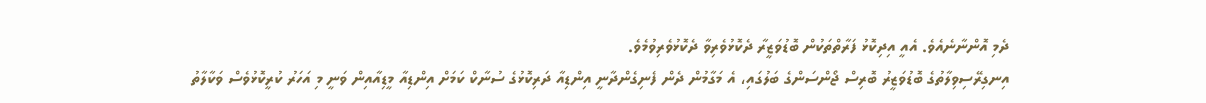ދެމި އޮންނާނެއެވެ. އެއީ އިދިކޮޅު ފަރާތްތަކުން ބޮޑުވަޒީރާ ދެކޮޅުވެރިވާ ދެކޮޅުވެރިވުމެވެ.
އިނގިރޭސިވިލާތުގެ ބޮޑުވަޒީރު ބޮރިސް ޖޯންސަންގެ ބަލުގައި، އެ މަގާމުން ދެން ފެނިގެންދާނީ އިންޑިއާ ދަރިކޮޅުގެ ސުނާކް ކަމަށް އިންޑިއާ މީޑިއާއިން ވަނީ މި އަހަރު ކުރީކޮޅުވެސް ވަކާލާތު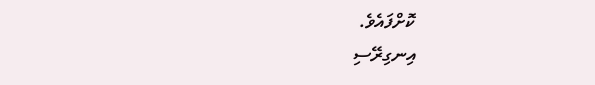ކޮށްފައެވެ.
އިނގިރޭސި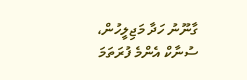ގާނޫނު ހަދާ މަޖިލީހުން، ސުނާކް އެންމެ ފުރަތަމަ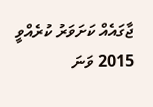ޖާގައެއް ކަށަވަރު ކުރެއްވީ 2015 ވަނަ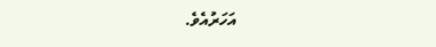އަހަރުއެވެ.